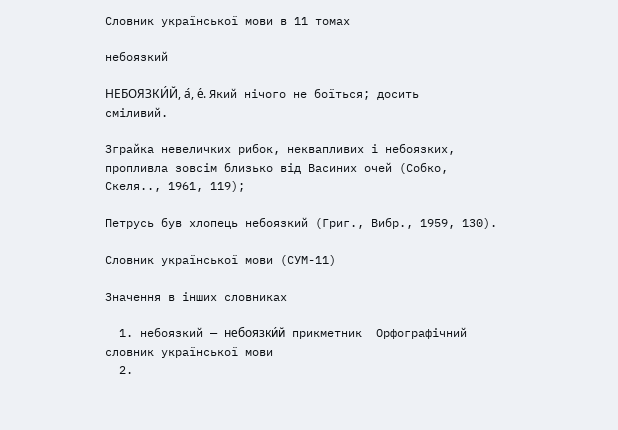Словник української мови в 11 томах

небоязкий

НЕБОЯЗКИ́Й, а́, е́. Який нічого не боїться; досить сміливий.

Зграйка невеличких рибок, неквапливих і небоязких, пропливла зовсім близько від Васиних очей (Собко, Скеля.., 1961, 119);

Петрусь був хлопець небоязкий (Григ., Вибр., 1959, 130).

Словник української мови (СУМ-11)

Значення в інших словниках

  1. небоязкий — небоязки́й прикметник  Орфографічний словник української мови
  2.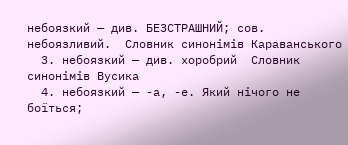небоязкий — див. БЕЗСТРАШНИЙ; сов. небоязливий.  Словник синонімів Караванського
  3. небоязкий — див. хоробрий  Словник синонімів Вусика
  4. небоязкий — -а, -е. Який нічого не боїться;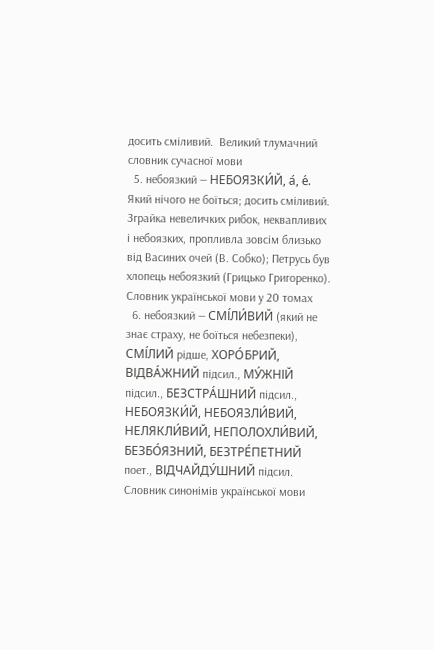досить сміливий.  Великий тлумачний словник сучасної мови
  5. небоязкий — НЕБОЯЗКИ́Й, а́, е́. Який нічого не боїться; досить сміливий. Зграйка невеличких рибок, неквапливих і небоязких, пропливла зовсім близько від Васиних очей (В. Собко); Петрусь був хлопець небоязкий (Грицько Григоренко).  Словник української мови у 20 томах
  6. небоязкий — СМІ́ЛИ́ВИЙ (який не знає страху, не боїться небезпеки), СМІ́ЛИЙ рідше, ХОРО́БРИЙ, ВІДВА́ЖНИЙ підсил., МУ́ЖНІЙ підсил., БЕЗСТРА́ШНИЙ підсил., НЕБОЯЗКИ́Й, НЕБОЯЗЛИ́ВИЙ, НЕЛЯКЛИ́ВИЙ, НЕПОЛОХЛИ́ВИЙ, БЕЗБО́ЯЗНИЙ, БЕЗТРЕ́ПЕТНИЙ поет., ВІДЧАЙДУ́ШНИЙ підсил.  Словник синонімів української мови